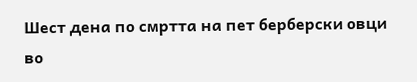Шест дена по смртта на пет берберски овци во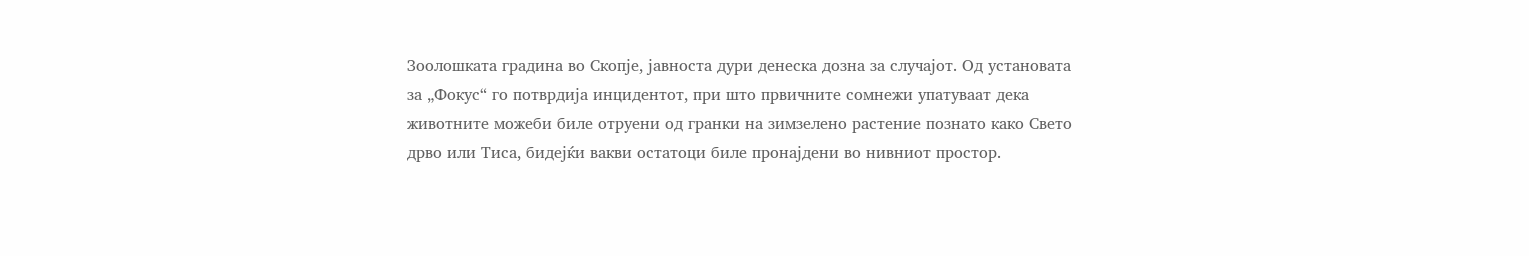Зоолошката градина во Скопје, јавноста дури денеска дозна за случајот. Од установата за „Фокус“ го потврдија инцидентот, при што првичните сомнежи упатуваат дека животните можеби биле отруени од гранки на зимзелено растение познато како Свето дрво или Тиса, бидејќи вакви остатоци биле пронајдени во нивниот простор.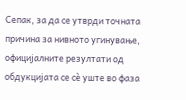Сепак, за да се утврди точната причина за нивното угинување, официјалните резултати од обдукцијата се сè уште во фаза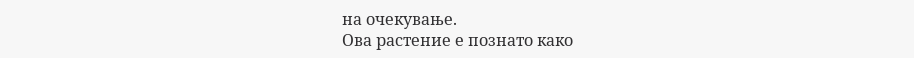на очекување.
Ова растение е познато како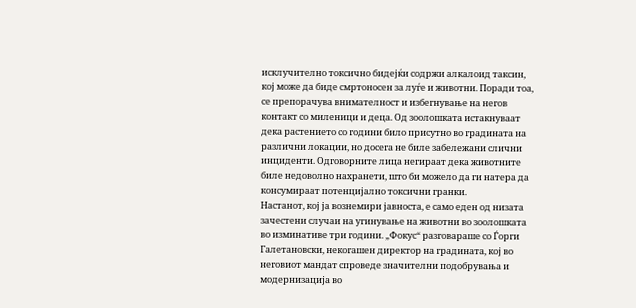исклучително токсично бидејќи содржи алкалоид таксин, кој може да биде смртоносен за луѓе и животни. Поради тоа, се препорачува внимателност и избегнување на негов контакт со миленици и деца. Од зоолошката истакнуваат дека растението со години било присутно во градината на различни локации, но досега не биле забележани слични инциденти. Одговорните лица негираат дека животните биле недоволно нахранети, што би можело да ги натера да консумираат потенцијално токсични гранки.
Настанот, кој ја вознемири јавноста, е само еден од низата зачестени случаи на угинување на животни во зоолошката во изминативе три години. „Фокус“ разговараше со Ѓорги Галетановски, некогашен директор на градината, кој во неговиот мандат спроведе значителни подобрувања и модернизација во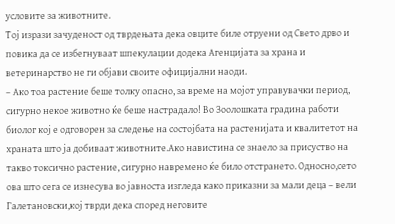условите за животните.
Тој изрази зачуденост од тврдењата дека овците биле отруени од Свето дрво и повика да се избегнуваат шпекулации додека Агенцијата за храна и ветеринарство не ги објави своите официјални наоди.
– Ако тоа растение беше толку опасно, за време на мојот управувачки период, сигурно некое животно ќе беше настрадало! Во Зоолошката градина работи биолог кој е одговорен за следење на состојбата на растенијата и квалитетот на храната што ја добиваат животните.Ако навистина се знаело за присуство на такво токсично растение, сигурно навремено ќе било отстрането. Односно,сето ова што сега се изнесува во јавноста изгледа како приказни за мали деца – вели Галетановски,кој тврди дека според неговите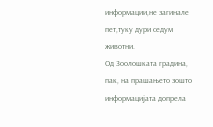информации,не загинале пет,туку дури седум животни.
Од Зоолошката градина, пак, на прашањето зошто информацијата допрела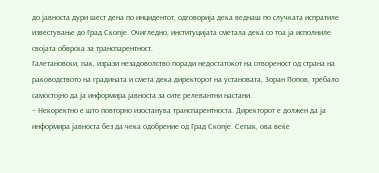до јавноста дури шест дена по инцидентот, одговорија дека веднаш по случката испратиле известување до Град Скопје. Очигледно, институцијата сметала дека со тоа ја исполниле својата обврска за транспарентност.
Галетановски, пак, изрази незадоволство поради недостатокот на отвореност од страна на раководството на градината и смета дека директорот на установата, Зоран Попов, требало самостојно да ја информира јавноста за сите релевантни настани.
– Некоректно е што повторно изостанува транспарентноста. Директорот е должен да ја информира јавноста без да чека одобрение од Град Скопје. Сепак, ова веќе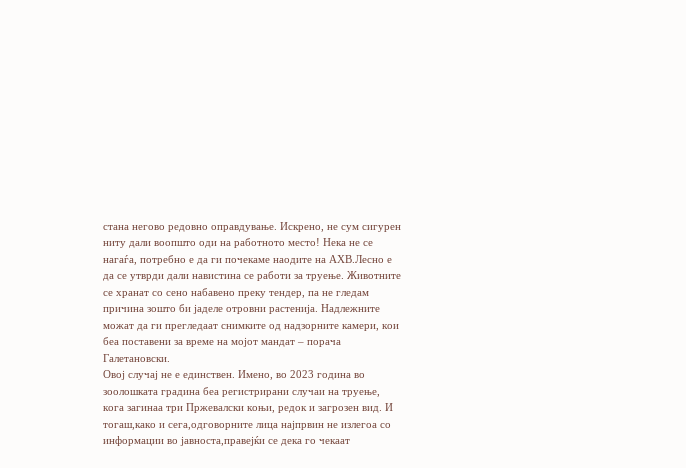стана негово редовно оправдување. Искрено, не сум сигурен ниту дали воопшто оди на работното место! Нека не се нагаѓа, потребно е да ги почекаме наодите на АХВ.Лесно е да се утврди дали навистина се работи за труење. Животните се хранат со сено набавено преку тендер, па не гледам причина зошто би јаделе отровни растенија. Надлежните можат да ги прегледаат снимките од надзорните камери, кои беа поставени за време на мојот мандат – порача Галетановски.
Овој случај не е единствен. Имено, во 2023 година во зоолошката градина беа регистрирани случаи на труење, кога загинаа три Пржевалски коњи, редок и загрозен вид. И тогаш,како и сега,одговорните лица најпрвин не излегоа со информации во јавноста,правејќи се дека го чекаат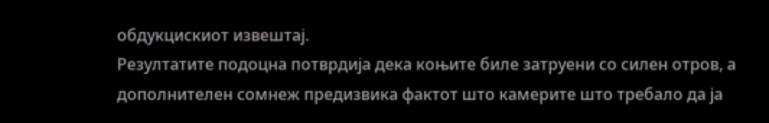обдукцискиот извештај.
Резултатите подоцна потврдија дека коњите биле затруени со силен отров, а дополнителен сомнеж предизвика фактот што камерите што требало да ја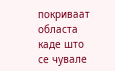покриваат областа каде што се чувале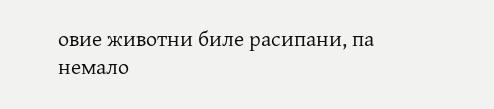овие животни биле расипани, па немало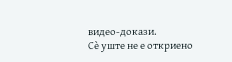видео-докази.
Сè уште не е откриено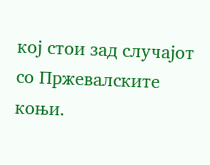кој стои зад случајот со Пржевалските коњи.